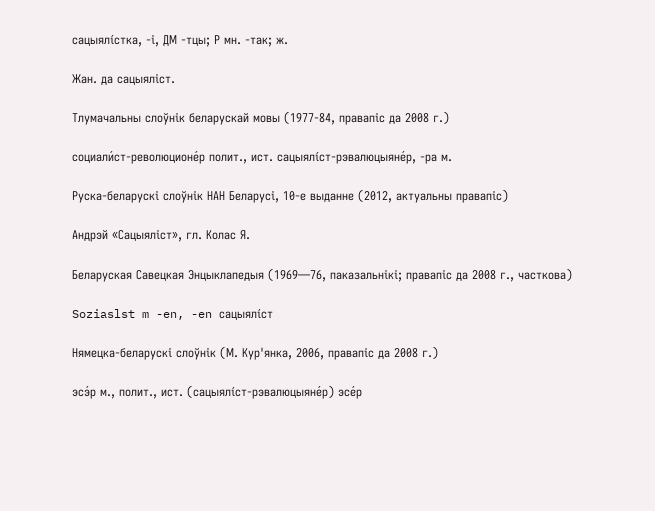сацыялі́стка, ‑і, ДМ ‑тцы; Р мн. ‑так; ж.

Жан. да сацыяліст.

Тлумачальны слоўнік беларускай мовы (1977-84, правапіс да 2008 г.)

социали́ст-революционе́р полит., ист. сацыялі́ст-рэвалюцыяне́р, -ра м.

Руска-беларускі слоўнік НАН Беларусі, 10-е выданне (2012, актуальны правапіс)

Андрэй «Сацыяліст», гл. Колас Я.

Беларуская Савецкая Энцыклапедыя (1969—76, паказальнікі; правапіс да 2008 г., часткова)

Soziaslst m -en, -en сацыялі́ст

Нямецка-беларускі слоўнік (М. Кур'янка, 2006, правапіс да 2008 г.)

эсэ́р м., полит., ист. (сацыялі́ст-рэвалюцыяне́р) эсе́р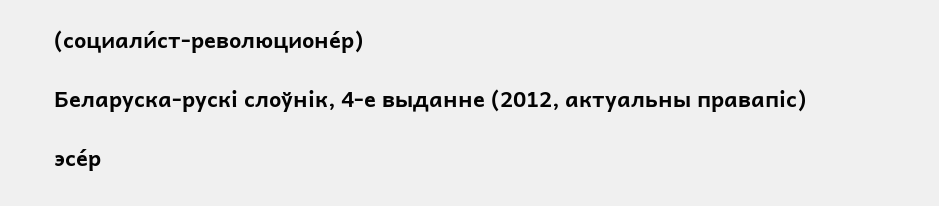(социали́ст-революционе́р)

Беларуска-рускі слоўнік, 4-е выданне (2012, актуальны правапіс)

эсе́р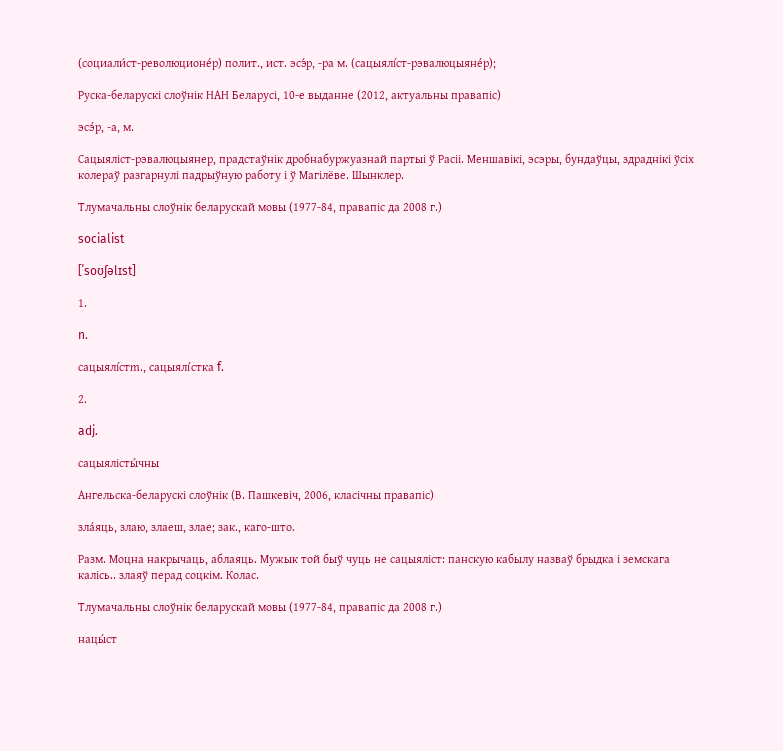(социали́ст-революционе́р) полит., ист. эсэ́р, -ра м. (сацыялі́ст-рэвалюцыяне́р);

Руска-беларускі слоўнік НАН Беларусі, 10-е выданне (2012, актуальны правапіс)

эсэ́р, ‑а, м.

Сацыяліст-рэвалюцыянер, прадстаўнік дробнабуржуазнай партыі ў Расіі. Меншавікі, эсэры, бундаўцы, здраднікі ўсіх колераў разгарнулі падрыўную работу і ў Магілёве. Шынклер.

Тлумачальны слоўнік беларускай мовы (1977-84, правапіс да 2008 г.)

socialist

[ˈsoʊʃəlɪst]

1.

n.

сацыялі́стm., сацыялі́стка f.

2.

adj.

сацыялісты́чны

Ангельска-беларускі слоўнік (В. Пашкевіч, 2006, класічны правапіс)

зла́яць, злаю, злаеш, злае; зак., каго-што.

Разм. Моцна накрычаць, аблаяць. Мужык той быў чуць не сацыяліст: панскую кабылу назваў брыдка і земскага калісь.. злаяў перад соцкім. Колас.

Тлумачальны слоўнік беларускай мовы (1977-84, правапіс да 2008 г.)

нацы́ст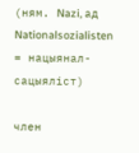(ням. Nazi, ад Nationalsozialisten = нацыянал-сацыяліст)

член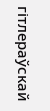гітлераўскай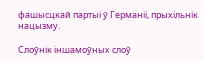фашысцкай партыі ў Германіі, прыхільнік нацызму.

Слоўнік іншамоўных слоў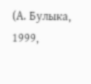(А. Булыка, 1999,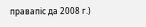правапіс да 2008 г.)